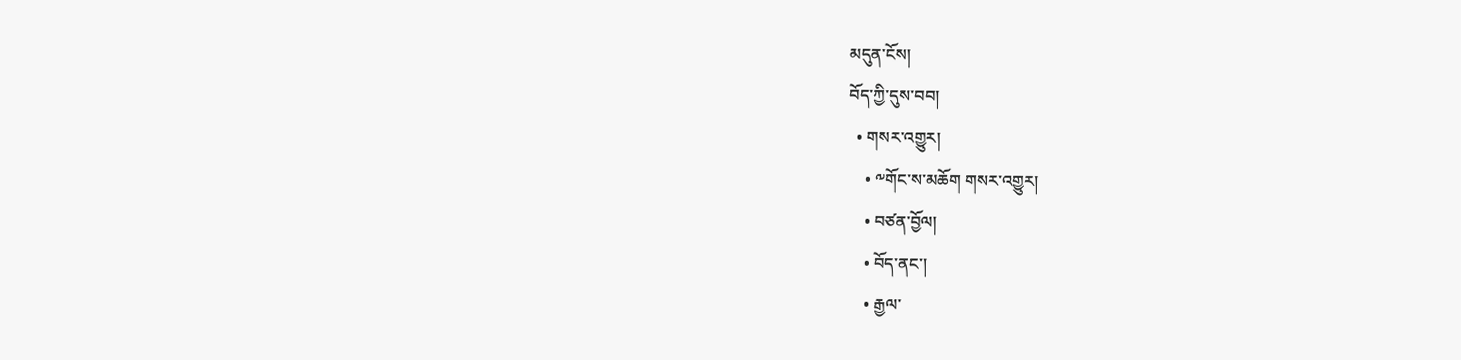མདུན་ངོས།
བོད་ཀྱི་དུས་བབ།
  • གསར་འགྱུར།
    • ༸གོང་ས་མཆོག གསར་འགྱུར།
    • བཙན་བྱོལ།
    • བོད་ནང་།
    • རྒྱལ་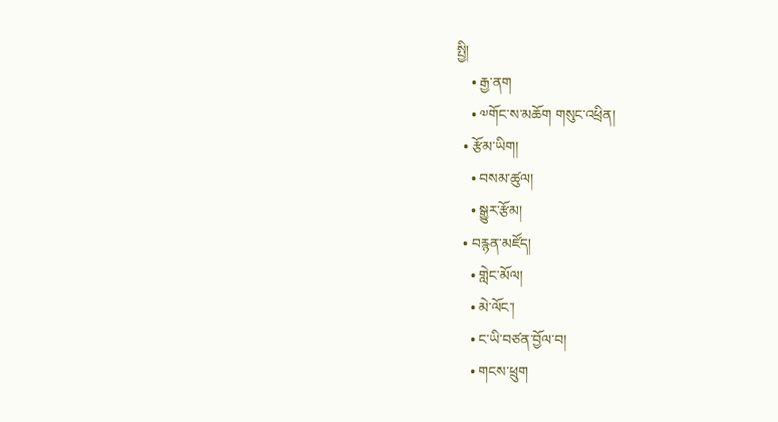སྤྱི།
    • རྒྱ་ནག
    • ༧གོང་ས་མཆོག གསུང་འཕྲིན།
  • རྩོམ་ཡིག།
    • བསམ་ཚུལ།
    • སྒྱུར་རྩོམ།
  • བརྙན་མཛོད།
    • གླེང་མོལ།
    • མེ་ལོང་།
    • ང་ཡི་བཙན་བྱོལ་བ།
    • གངས་ཕྲུག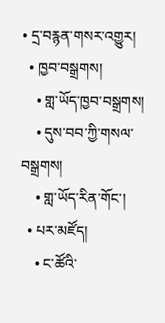• དྲ་བརྙན་གསར་འགྱུར།
  • ཁྱབ་བསྒྲགས།
    • གླ་ཡོད་ཁྱབ་བསྒྲགས།
    • དུས་བབ་ཀྱི་གསལ་བསྒྲགས།
    • གླ་ཡོད་རིན་གོང་།
  • པར་མཛོད།
    • ང་ཚོའི་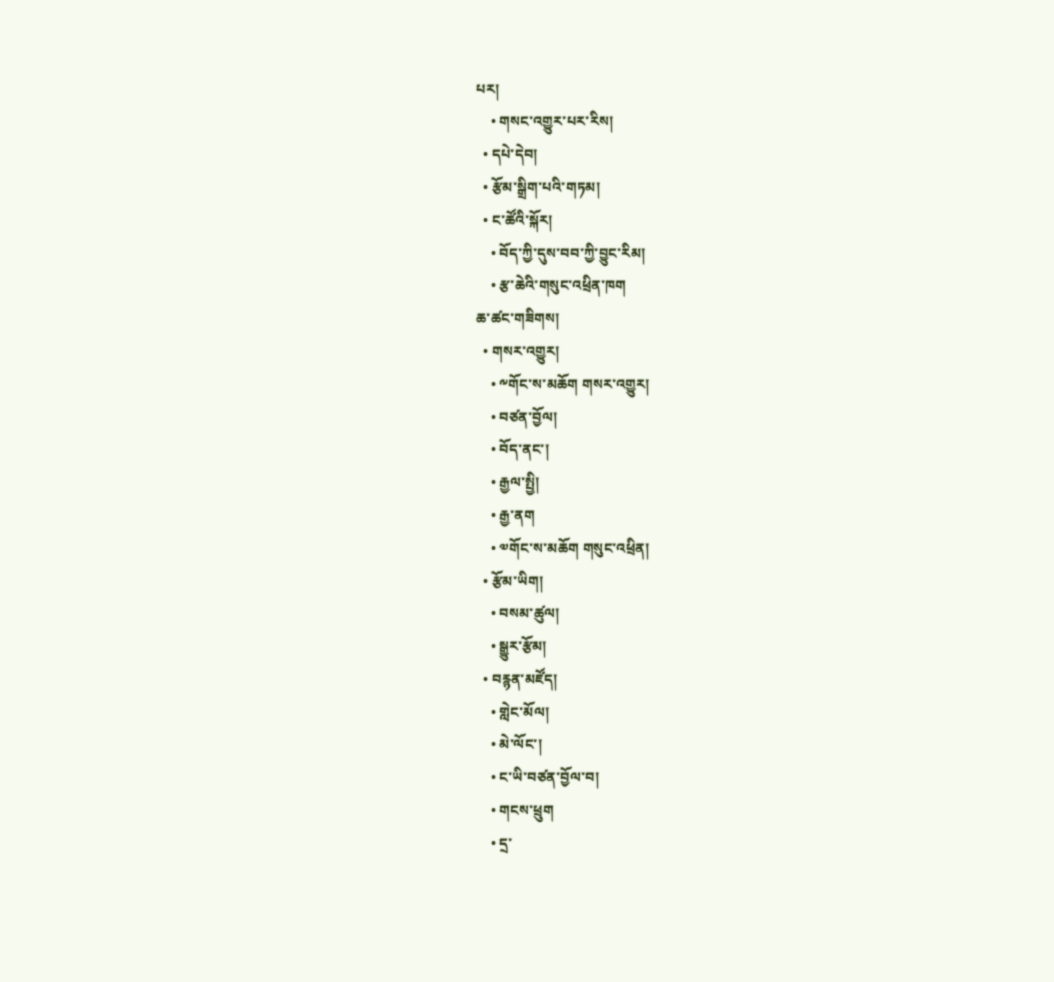པར།
    • གསང་འགྱུར་པར་རིས།
  • དཔེ་དེབ།
  • རྩོམ་སྒྲིག་པའི་གཏམ།
  • ང་ཚོའི་སྐོར།
    • བོད་ཀྱི་དུས་བབ་ཀྱི་བྱུང་རིམ།
    • རྩ་ཆེའི་གསུང་འཕྲིན་ཁག
ཆ་ཚང་གཟིགས།
  • གསར་འགྱུར།
    • ༸གོང་ས་མཆོག གསར་འགྱུར།
    • བཙན་བྱོལ།
    • བོད་ནང་།
    • རྒྱལ་སྤྱི།
    • རྒྱ་ནག
    • ༧གོང་ས་མཆོག གསུང་འཕྲིན།
  • རྩོམ་ཡིག།
    • བསམ་ཚུལ།
    • སྒྱུར་རྩོམ།
  • བརྙན་མཛོད།
    • གླེང་མོལ།
    • མེ་ལོང་།
    • ང་ཡི་བཙན་བྱོལ་བ།
    • གངས་ཕྲུག
    • དྲ་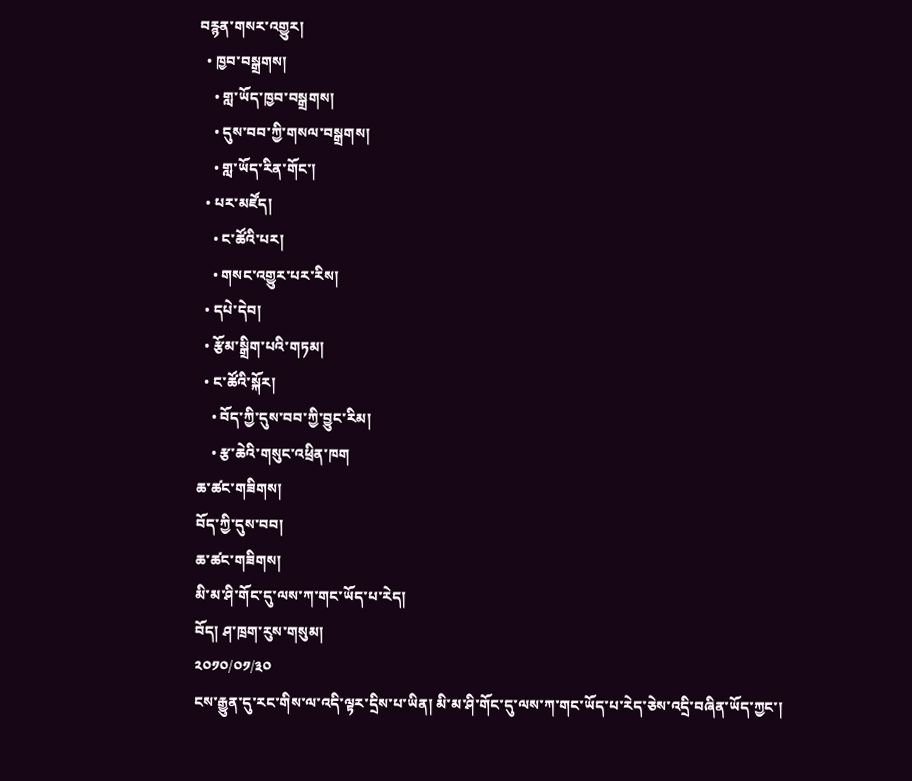བརྙན་གསར་འགྱུར།
  • ཁྱབ་བསྒྲགས།
    • གླ་ཡོད་ཁྱབ་བསྒྲགས།
    • དུས་བབ་ཀྱི་གསལ་བསྒྲགས།
    • གླ་ཡོད་རིན་གོང་།
  • པར་མཛོད།
    • ང་ཚོའི་པར།
    • གསང་འགྱུར་པར་རིས།
  • དཔེ་དེབ།
  • རྩོམ་སྒྲིག་པའི་གཏམ།
  • ང་ཚོའི་སྐོར།
    • བོད་ཀྱི་དུས་བབ་ཀྱི་བྱུང་རིམ།
    • རྩ་ཆེའི་གསུང་འཕྲིན་ཁག
ཆ་ཚང་གཟིགས།
བོད་ཀྱི་དུས་བབ།
ཆ་ཚང་གཟིགས།
མི་མ་ཤི་གོང་དུ་ལས་ཀ་གང་ཡོད་པ་རེད།
བོད། ཤ་ཁྲག་རུས་གསུམ།
༢༠༡༠/༠༡/༣༠
ངས་རྒྱུན་དུ་རང་གིས་ལ་འདི་ལྟར་དྲིས་པ་ཡིན། མི་མ་ཤི་གོང་དུ་ལས་ཀ་གང་ཡོད་པ་རེད་ཅེས་འདྲི་བཞིན་ཡོད་ཀྱང་།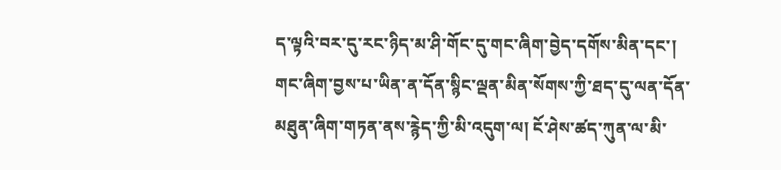ད་ལྟའི་བར་དུ་རང་ཉིད་མ་ཤི་གོང་དུ་གང་ཞིག་བྱེད་དགོས་མིན་དང་། གང་ཞིག་བྱས་པ་ཡིན་ན་དོན་སྙིང་ལྡན་མིན་སོགས་ཀྱི་ཐད་དུ་ལན་དོན་མཐུན་ཞིག་གཏན་ནས་རྙེད་ཀྱི་མི་འདུག་ལ། ངོ་ཤེས་ཚད་ཀུན་ལ་མི་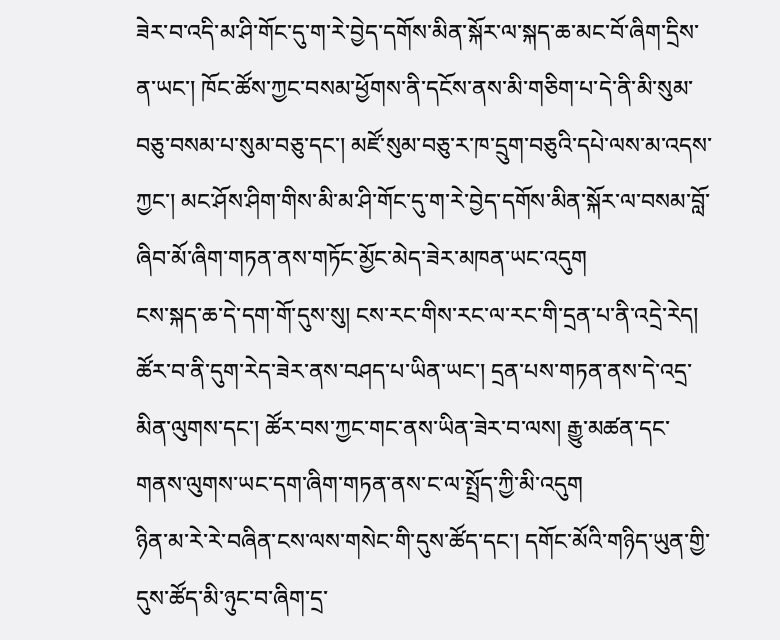ཟེར་བ་འདི་མ་ཤི་གོང་དུ་ག་རེ་བྱེད་དགོས་མིན་སྐོར་ལ་སྐད་ཆ་མང་བོ་ཞིག་དྲིས་ན་ཡང་། ཁོང་ཚོས་ཀྱང་བསམ་ཕྱོགས་ནི་དངོས་ནས་མི་གཅིག་པ་དེ་ནི་མི་སུམ་བཅུ་བསམ་པ་སུམ་བཅུ་དང་། མཛོ་སུམ་བཅུ་ར་ཁ་དྲུག་བཅུའི་དཔེ་ལས་མ་འདས་ཀྱང་། མང་ཤོས་ཤིག་གིས་མི་མ་ཤི་གོང་དུ་ག་རེ་བྱེད་དགོས་མིན་སྐོར་ལ་བསམ་བློ་ཞིབ་མོ་ཞིག་གཏན་ནས་གཏོང་མྱོང་མེད་ཟེར་མཁན་ཡང་འདུག
ངས་སྐད་ཆ་དེ་དག་གོ་དུས་སུ། ངས་རང་གིས་རང་ལ་རང་གི་དྲན་པ་ནི་འདྲེ་རེད། ཚོར་བ་ནི་དུག་རེད་ཟེར་ནས་བཤད་པ་ཡིན་ཡང་། དྲན་པས་གཏན་ནས་དེ་འདྲ་མིན་ལུགས་དང་། ཚོར་བས་ཀྱང་གང་ནས་ཡིན་ཟེར་བ་ལས། རྒྱུ་མཚན་དང་གནས་ལུགས་ཡང་དག་ཞིག་གཏན་ནས་ང་ལ་སྤྲོད་ཀྱི་མི་འདུག
ཉིན་མ་རེ་རེ་བཞིན་ངས་ལས་གསེང་གི་དུས་ཚོད་དང་། དགོང་མོའི་གཉིད་ཡུན་གྱི་དུས་ཚོད་མི་ཉུང་བ་ཞིག་དྲ་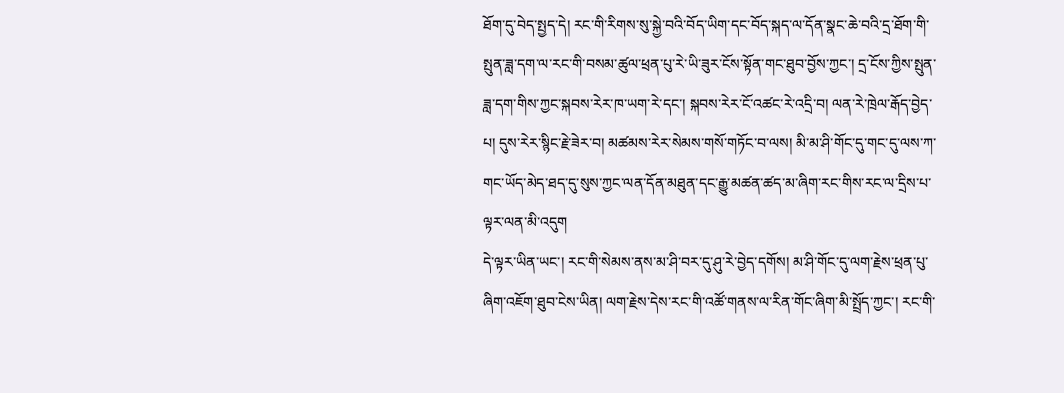ཐོག་དུ་བེད་སྤྱད་དེ། རང་གི་རིགས་སུ་སྐྱེ་བའི་བོད་ཡིག་དང་བོད་སྐད་ལ་དོན་སྣང་ཆེ་བའི་དྲ་ཐོག་གི་སྤུན་ཟླ་དག་ལ་རང་གི་བསམ་ཚུལ་ཕྲན་པུ་རེ་ཡི་ཟུར་ངོས་སྟོན་གང་ཐུབ་བྱོས་ཀྱང་། དྲ་ངོས་ཀྱིས་སྤུན་ཟླ་དག་གིས་ཀྱང་སྐབས་རེར་ཁ་ཡག་རེ་དང་། སྐབས་རེར་ངོ་འཚང་རེ་འདྲི་བ། ལན་རེ་ཁྲེལ་རྒོད་བྱེད་པ། དུས་རེར་སྙིང་རྗེ་ཟེར་བ། མཚམས་རེར་སེམས་གསོ་གཏོང་བ་ལས། མི་མ་ཤི་གོང་དུ་གང་དུ་ལས་ཀ་གང་ཡོད་མེད་ཐད་དུ་སུས་ཀྱང་ལན་དོན་མཐུན་དང་རྒྱུ་མཚན་ཚད་མ་ཞིག་རང་གིས་རང་ལ་དྲིས་པ་ལྟར་ལན་མི་འདུག
དེ་ལྟར་ཡིན་ཡང་། རང་གི་སེམས་ནས་མ་ཤི་བར་དུ་ཤུ་རེ་བྱེད་དགོས། མ་ཤི་གོང་དུ་ལག་རྗེས་ཕྲན་པུ་ཞིག་འཇོག་ཐུབ་ངེས་ཡིན། ལག་རྗེས་དེས་རང་གི་འཚོ་གནས་ལ་རིན་གོང་ཞིག་མི་སྤྲོད་ཀྱང་། རང་གི་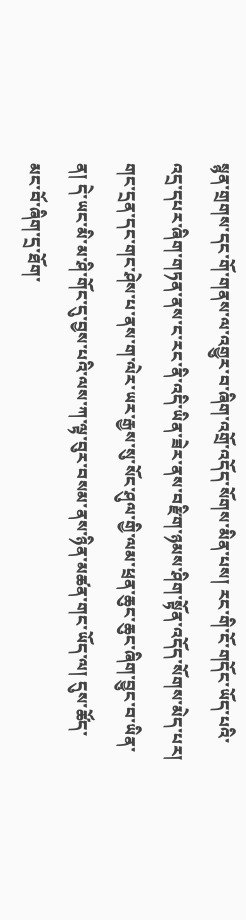སྙན་གྲགས་དང་གོ་གནས་ལ་འགྱུར་བ་ཞིག་འགྲོ་འདོད་སོགས་མིན་པས། རང་གི་ངོ་གདོང་ཡོད་པའི་འདྲ་དཔར་ཞིག་གཏན་ནས་ང་རང་ནི་འདི་ཡིན་ཟེར་ནས་བརྫིག་ཉམས་ཤིག་སྟོན་འདོད་སོགས་མེད་པར། གང་དྲན་དང་གང་ཤེས་པ་ནས་ག་ལེར་ཡར་རྒྱས་སུ་སོང་ཤུལ་གྱི་ལམ་ཕྲན་ཆུང་ཆུང་ཞིག་བྱུང་བ་ཡིན་ན། དེ་ཡང་མི་མ་ཤི་གོང་དུ་བྱས་པའི་ལས་ཀ་ལྟ་བུར་བསམ་ནས་ཉིན་མཚན་གང་ཡོད་ལ། དུས་ཚོད་མང་བོ་ཞིག་དྲ་ཐོག་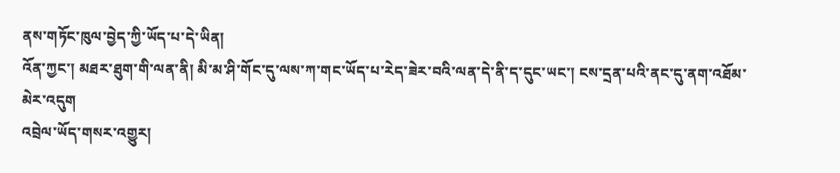ནས་གཏོང་ཁུལ་བྱེད་ཀྱི་ཡོད་པ་དེ་ཡིན།
འོན་ཀྱང་། མཐར་ཐུག་གི་ལན་ནི། མི་མ་ཤི་གོང་དུ་ལས་ཀ་གང་ཡོད་པ་རེད་ཟེར་བའི་ལན་དེ་ནི་ད་དུང་ཡང་། ངས་དྲན་པའི་ནང་དུ་ནག་འཐོམ་མེར་འདུག
འབྲེལ་ཡོད་གསར་འགྱུར།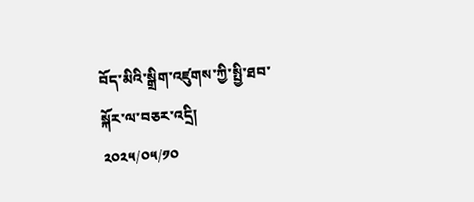བོད་མིའི་སྒྲིག་འཛུགས་ཀྱི་སྤྱི་ཐབ་སྐོར་ལ་བཅར་འདྲི།
༢༠༢༥/༠༥/༡༠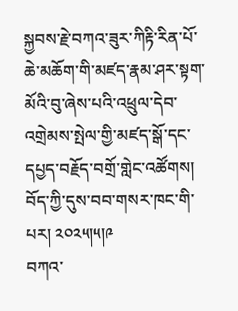སྐྱབས་རྗེ་བཀའ་ཟུར་ཀིརྟི་རིན་པོ་ཆེ་མཆོག་གི་མཛད་རྣམ་ཤར་སྟག་མོའི་བུ་ཞེས་པའི་འཕྲུལ་དེབ་འགྲེམས་སྤེལ་གྱི་མཛད་སྒོ་དང་དཔྱད་བརྗོད་བགྲོ་གླེང་འཚོགས། བོད་ཀྱི་དུས་བབ་གསར་ཁང་གི་པར། ༢༠༢༥།༥།༩
བཀའ་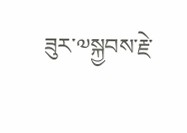ཟུར་༧སྐྱབས་རྗེ་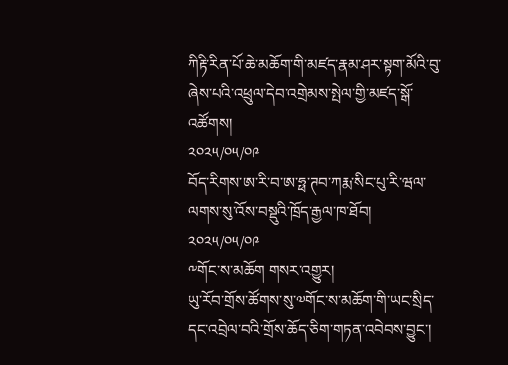ཀིརྟི་རིན་པོ་ཆེ་མཆོག་གི་མཛད་རྣམ་ཤར་སྟག་མོའི་བུ་ཞེས་པའི་འཕྲུལ་དེབ་འགྲེམས་སྤེལ་གྱི་མཛད་སྒོ་འཚོགས།
༢༠༢༥/༠༥/༠༩
བོད་རིགས་ཨ་རི་བ་ཨ་ཧྥ་ཊབ་ཀརྨ་སིང་པུ་རི་ཝལ་ལགས་སུ་འོས་བསྡུའི་ཁྲོད་རྒྱལ་ཁ་ཐོབ།
༢༠༢༥/༠༥/༠༩
༸གོང་ས་མཆོག གསར་འགྱུར།
ཡུ་རོབ་གྲོས་ཚོགས་སུ་༧གོང་ས་མཆོག་གི་ཡང་སྲིད་དང་འབྲེལ་བའི་གྲོས་ཆོད་ཅིག་གཏན་འབེབས་བྱུང་།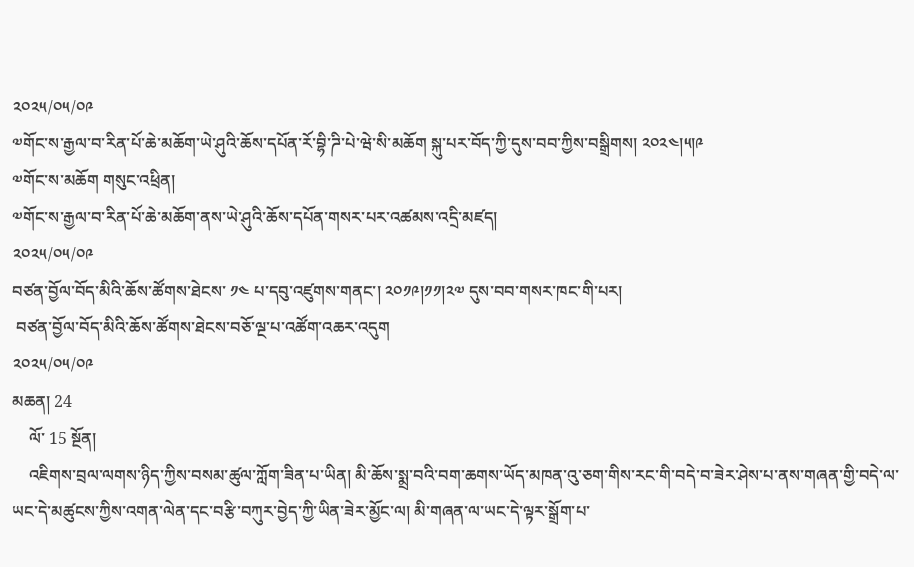༢༠༢༥/༠༥/༠༩
༧གོང་ས་རྒྱལ་བ་རིན་པོ་ཆེ་མཆོག་ཡེ་ཤུའི་ཆོས་དཔོན་རོ་བྷི་ཌི་པེ་ཝེ་སི་མཆོག སྐུ་པར་བོད་ཀྱི་དུས་བབ་ཀྱིས་བསྒྲིགས། ༢༠༢༤།༥།༩
༧གོང་ས་མཆོག གསུང་འཕྲིན།
༧གོང་ས་རྒྱལ་བ་རིན་པོ་ཆེ་མཆོག་ནས་ཡེ་ཤུའི་ཆོས་དཔོན་གསར་པར་འཚམས་འདྲི་མཛད།
༢༠༢༥/༠༥/༠༩
བཙན་བྱོལ་བོད་མིའི་ཆོས་ཚོགས་ཐེངས་ ༡༤ པ་དབུ་འཛུགས་གནང་། ༢༠༡༩།༡༡།༢༧ དུས་བབ་གསར་ཁང་གི་པར།
 བཙན་བྱོལ་བོད་མིའི་ཆོས་ཚོགས་ཐེངས་བཅོ་ལྔ་པ་འཚོག་འཆར་འདུག
༢༠༢༥/༠༥/༠༩
མཆན། 24
    ལོ་ 15 སྔོན།
    འཇིགས་བྲལ་ལགས་ཉིད་ཀྱིས་བསམ་ཚུལ་ཀློག་ཟིན་པ་ཡིན། མི་ཆོས་སྨྲ་བའི་བག་ཆགས་ཡོད་མཁན་འུ་ཅག་གིས་རང་གི་བདེ་བ་ཟེར་ཤེས་པ་ནས་གཞན་གྱི་བདེ་ལ་ཡང་དེ་མཚུངས་ཀྱིས་འགན་ལེན་དང་བརྩི་བཀུར་བྱེད་ཀྱི་ཡིན་ཟེར་མྱོང་ལ། མི་གཞན་ལ་ཡང་དེ་ལྟར་སྒྲོག་པ་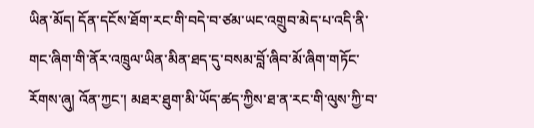ཡིན་མོད། དོན་དངོས་ཐོག་རང་གི་བདེ་བ་ཙམ་ཡང་འགྲུབ་མེད་པ་འདི་ནི་གང་ཞིག་གི་ནོར་འཁྲུལ་ཡིན་མིན་ཐད་དུ་བསམ་བློ་ཞིབ་མོ་ཞིག་གཏོང་རོགས་ཞུ། འོན་ཀྱང་། མཐར་ཐུག་མི་ཡོད་ཚད་ཀྱིས་ཐ་ན་རང་གི་ལུས་ཀྱི་བ་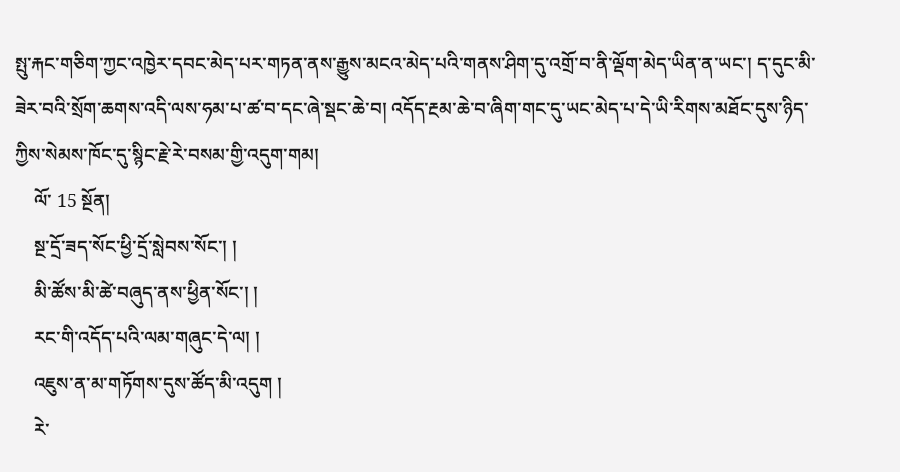སྤུ་རྐང་གཅིག་ཀྱང་འཁྱེར་དབང་མེད་པར་གཏན་ནས་རྒྱུས་མངའ་མེད་པའི་གནས་ཤིག་དུ་འགྲོ་བ་ནི་ལྡོག་མེད་ཡིན་ན་ཡང་། ད་དུང་མི་ཟེར་བའི་སྲོག་ཆགས་འདི་ལས་ཧམ་པ་ཚ་བ་དང་ཞེ་སྡང་ཆེ་བ། འདོད་རྔམ་ཆེ་བ་ཞིག་གང་དུ་ཡང་མེད་པ་དེ་ཡི་རིགས་མཐོང་དུས་ཉིད་ཀྱིས་སེམས་ཁོང་དུ་སྙིང་རྗེ་རེ་བསམ་གྱི་འདུག་གམ།
    ལོ་ 15 སྔོན།
    སྔ་དྲོ་ཟད་སོང་ཕྱི་དྲོ་སླེབས་སོང་། །
    མི་ཚོས་མི་ཚེ་བཞུད་ནས་ཕྱིན་སོང་། །
    རང་གི་འདོད་པའི་ལམ་གཞུང་དེ་ལ། །
    འཇུས་ན་མ་གཏོགས་དུས་ཚོད་མི་འདུག །
    རེ་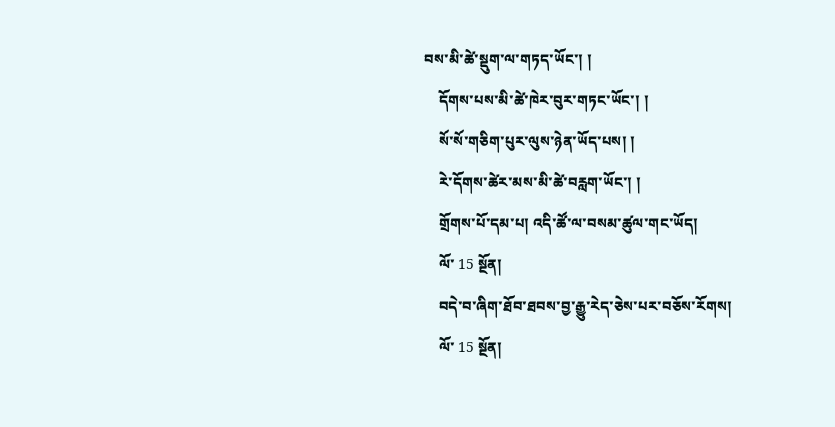བས་མི་ཚེ་སྡུག་ལ་གཏད་ཡོང་། །
    དོགས་པས་མི་ཚེ་ཁེར་བུར་གཏང་ཡོང་། །
    སོ་སོ་གཅིག་པུར་ལུས་ཉེན་ཡོད་པས། །
    རེ་དོགས་ཚེར་མས་མི་ཚེ་བརླག་ཡོང་། །
    གྲོགས་པོ་དམ་པ། འདི་ཚོ་ལ་བསམ་ཚུལ་གང་ཡོད།
    ལོ་ 15 སྔོན།
    བདེ་བ་ཞིག་ཐོབ་ཐབས་བྱ་རྒྱུ་རེད་ཅེས་པར་བཅོས་རོགས།
    ལོ་ 15 སྔོན།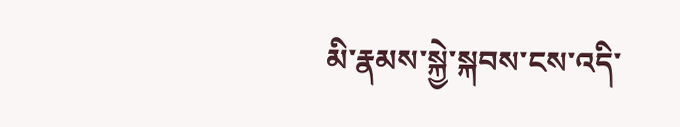མི་རྣམས་སྐྱེ་སྐབས་ངས་འདི་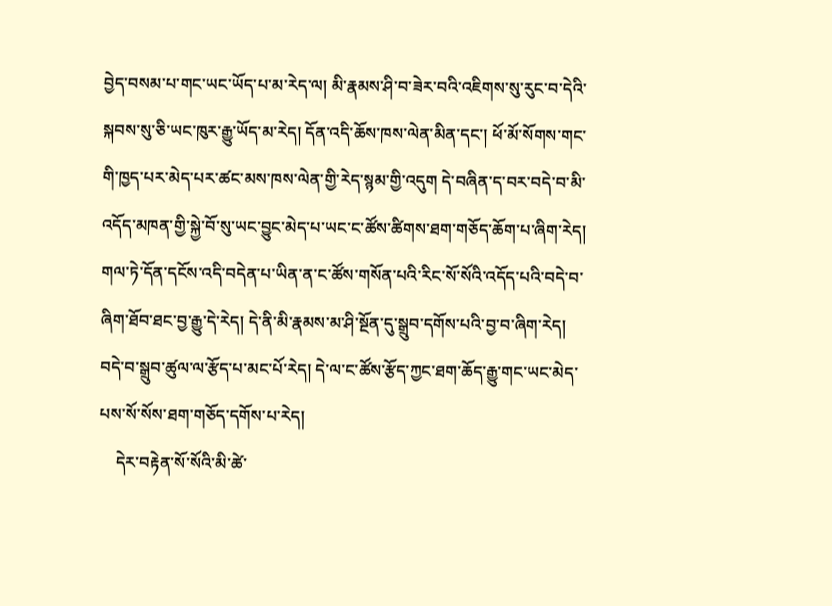བྱེད་བསམ་པ་གང་ཡང་ཡོད་པ་མ་རེད་ལ། མི་རྣམས་ཤི་བ་ཟེར་བའི་འཇིགས་སུ་རུང་བ་དེའི་སྐབས་སུ་ཅི་ཡང་ཁུར་རྒྱུ་ཡོད་མ་རེད། དོན་འདི་ཆོས་ཁས་ལེན་མིན་དང་། ཕོ་མོ་སོགས་གང་གི་ཁྱད་པར་མེད་པར་ཚང་མས་ཁས་ལེན་གྱི་རེད་སྙམ་གྱི་འདུག དེ་བཞིན་ད་བར་བདེ་བ་མི་འདོད་མཁན་གྱི་སྐྱེ་བོ་སུ་ཡང་བྱུང་མེད་པ་ཡང་ང་ཚོས་ཚིགས་ཐག་གཅོད་ཆོག་པ་ཞིག་རེད། གལ་ཏེ་དོན་དངོས་འདི་བདེན་པ་ཡིན་ན་ང་ཚོས་གསོན་པའི་རིང་སོ་སོའི་འདོད་པའི་བདེ་བ་ཞིག་ཐོབ་ཐང་བྱ་རྒྱུ་དེ་རེད། དེ་ནི་མི་རྣམས་མ་ཤི་སྔོན་དུ་སྒྲུབ་དགོས་པའི་བྱ་བ་ཞིག་རེད། བདེ་བ་སྒྲུབ་ཚུལ་ལ་རྩོད་པ་མང་པོ་རེད། དེ་ལ་ང་ཚོས་རྩོད་ཀྱང་ཐག་ཆོད་རྒྱུ་གང་ཡང་མེད་པས་སོ་སོས་ཐག་གཅོད་དགོས་པ་རེད།
    དེར་བརྟེན་སོ་སོའི་མི་ཚེ་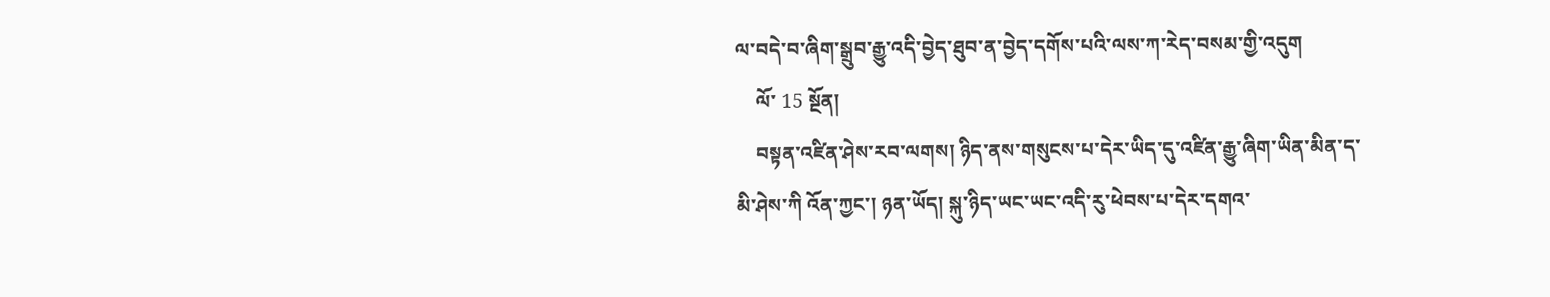ལ་བདེ་བ་ཞིག་སྒྲུབ་རྒྱུ་འདི་བྱེད་ཐུབ་ན་བྱེད་དགོས་པའི་ལས་ཀ་རེད་བསམ་གྱི་འདུག
    ལོ་ 15 སྔོན།
    བསྟན་འཛིན་ཤེས་རབ་ལགས། ཉིད་ནས་གསུངས་པ་དེར་ཡིད་དུ་འཛིན་རྒྱུ་ཞིག་ཡིན་མིན་ད་མི་ཤེས་ཀི འོན་ཀྱང་། ཉན་ཡོད། སྐུ་ཉིད་ཡང་ཡང་འདི་རུ་ཕེབས་པ་དེར་དགའ་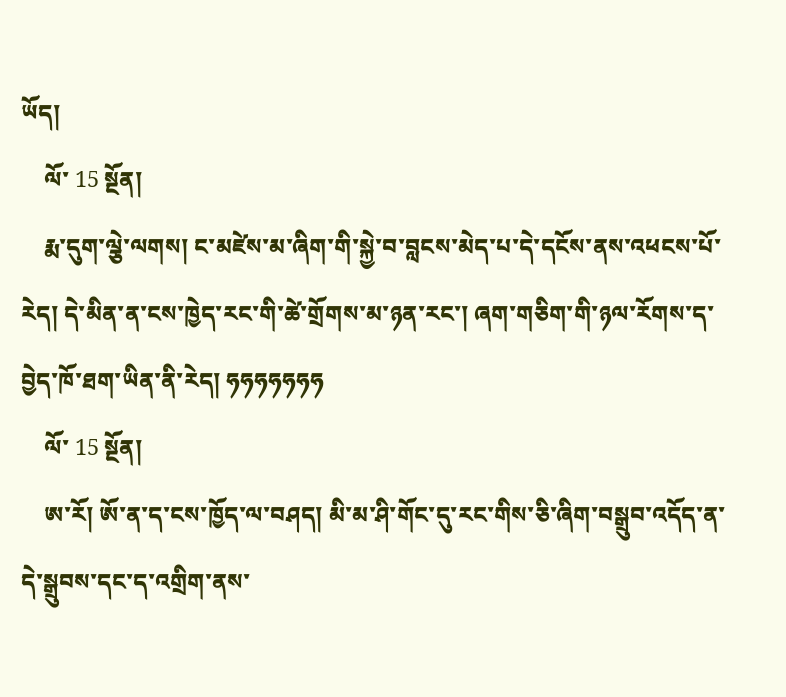ཡོད།
    ལོ་ 15 སྔོན།
    རྨ་དུག་ལྕེ་ལགས། ང་མཛེས་མ་ཞིག་གི་སྐྱེ་བ་བླངས་མེད་པ་དེ་དངོས་ནས་འཕངས་པོ་རེད། དེ་མིན་ན་ངས་ཁྱེད་རང་གི་ཚེ་གྲོགས་མ་ཉན་རང་། ཞག་གཅིག་གི་ཉལ་རོགས་ད་བྱེད་ཁོ་ཐག་ཡིན་ནི་རེད། ཧཧཧཧཧཧཧ
    ལོ་ 15 སྔོན།
    ཨ་རོ། ཨོ་ན་ད་ངས་ཁྱོད་ལ་བཤད། མི་མ་ཤི་གོང་དུ་རང་གིས་ཅི་ཞིག་བསྒྲུབ་འདོད་ན་དེ་སྒྲུབས་དང་ད་འགྲིག་ནས་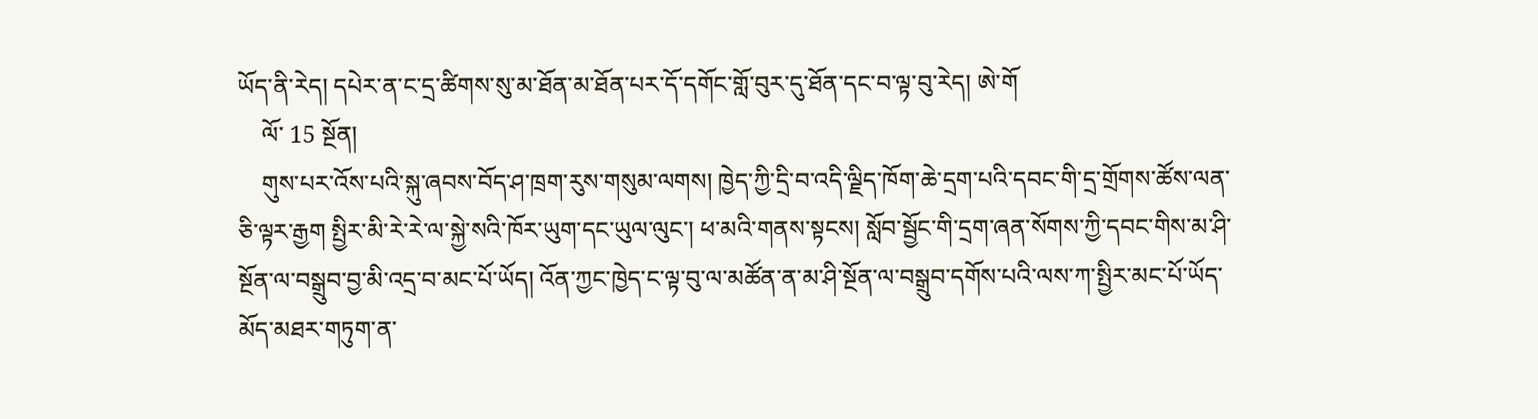ཡོད་ནི་རེད། དཔེར་ན་ང་དྲ་ཚིགས་སུ་མ་ཐོན་མ་ཐོན་པར་དོ་དགོང་གློ་བུར་དུ་ཐོན་དང་བ་ལྟ་བུ་རེད། ཨེ་གོ
    ལོ་ 15 སྔོན།
    གུས་པར་འོས་པའི་སྐུ་ཞབས་བོད་ཤ་ཁྲག་རུས་གསུམ་ལགས། ཁྱེད་ཀྱི་དྲི་བ་འདི་ལྗིད་ཁོག་ཆེ་དྲག་པའི་དབང་གི་དྲ་གྲོགས་ཚོས་ལན་ཅི་ལྟར་རྒྱག སྤྱིར་མི་རེ་རེ་ལ་སྐྱེ་སའི་ཁོར་ཡུག་དང་ཡུལ་ལུང་། ཕ་མའི་གནས་སྟངས། སློབ་སྦྱོང་གི་དྲག་ཞན་སོགས་ཀྱི་དབང་གིས་མ་ཤི་སྔོན་ལ་བསྒྲུབ་བྱ་མི་འདྲ་བ་མང་པོ་ཡོད། འོན་ཀྱང་ཁྱེད་ང་ལྟ་བུ་ལ་མཚོན་ན་མ་ཤི་སྔོན་ལ་བསྒྲུབ་དགོས་པའི་ལས་ཀ་སྤྱིར་མང་པོ་ཡོད་མོད་མཐར་གཏུག་ན་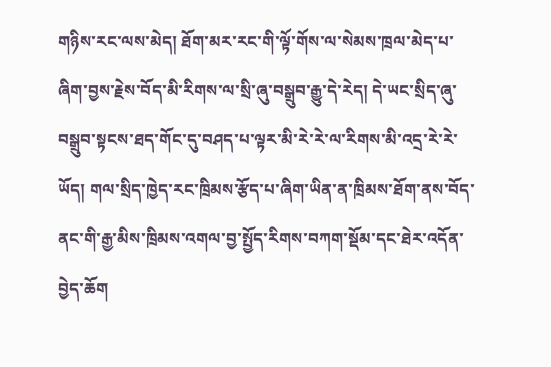གཉིས་རང་ལས་མེད། ཐོག་མར་རང་གི་ལྟོ་གོས་ལ་སེམས་ཁྲལ་མེད་པ་ཞིག་བྱས་རྗེས་བོད་མི་རིགས་ལ་སྲི་ཞུ་བསྒྲུབ་རྒྱུ་དེ་རེད། དེ་ཡང་སྲིད་ཞུ་བསྒྲུབ་སྟངས་ཐད་གོང་དུ་བཤད་པ་ལྟར་མི་རེ་རེ་ལ་རིགས་མི་འདྲ་རེ་རེ་ཡོད། གལ་སྲིད་ཁྱེད་རང་ཁྲིམས་རྩོད་པ་ཞིག་ཡིན་ན་ཁྲིམས་ཐོག་ནས་བོད་ནང་གི་རྒྱ་མིས་ཁྲིམས་འགལ་བྱ་སྤྱོད་རིགས་བཀག་སྡོམ་དང་ཐེར་འདོན་བྱེད་ཆོག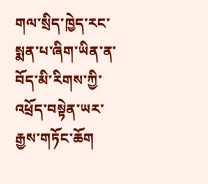གལ་སྲིད་ཁྱེད་རང་སྨན་པ་ཞིག་ཡིན་ན་བོད་མི་རིགས་ཀྱི་འཕྲོད་བསྟེན་ཡར་རྒྱས་གཏོང་ཆོག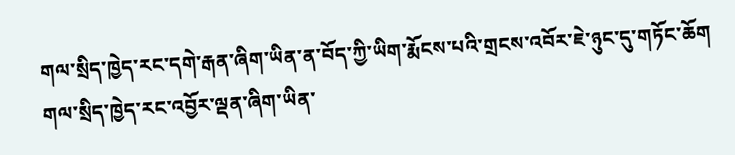གལ་སྲིད་ཁྱེད་རང་དགེ་རྒན་ཞིག་ཡིན་ན་བོད་ཀྱི་ཡིག་རྨོངས་པའི་གྲངས་འབོར་ཇེ་ཉུང་དུ་གཏོང་ཆོག གལ་སྲིད་ཁྱེད་རང་འབྱོར་ལྡན་ཞིག་ཡིན་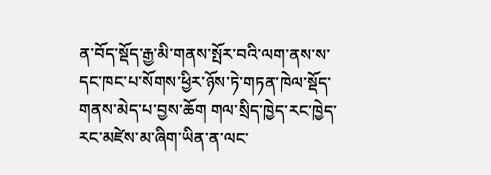ན་བོད་སྡོད་རྒྱ་མི་གནས་སྤོར་བའི་ལག་ནས་ས་དང་ཁང་པ་སོགས་ཕྱིར་ཉོས་ཏེ་གཏན་ཁེལ་སྡོད་གནས་མེད་པ་བྱས་ཆོག གལ་སྲིད་ཁྱེད་རང་ཁྱེད་རང་མཛེས་མ་ཞིག་ཡིན་ན་ལང་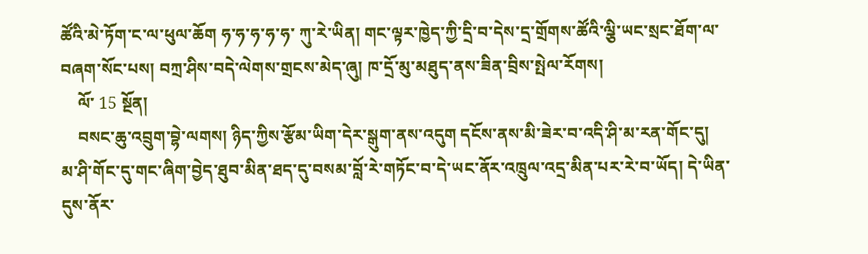ཚོའི་མེ་ཏོག་ང་ལ་ཕུལ་ཆོག ཧ་ཧ་ཧ་ཧ་ཧ་ ཀུ་རེ་ཡིན། གང་ལྟར་ཁྱེད་ཀྱི་དྲི་བ་དེས་དྲ་གྲོགས་ཚོའི་ལྕི་ཡང་སྲང་ཐོག་ལ་བཞག་སོང་པས། བཀྲ་ཤིས་བདེ་ལེགས་གྲངས་མེད་ཞུ། ཁ་དྲོ་མུ་མཐུད་ནས་ཟིན་བྲིས་སྤེལ་རོགས།
    ལོ་ 15 སྔོན།
    བསང་ཆུ་འབྲུག་བྷེ་ལགས། ཉིད་ཀྱིས་རྩོམ་ཡིག་དེར་སྒུག་ནས་འདུག དངོས་ནས་མི་ཟེར་བ་འདི་ཤི་མ་རན་གོང་དུ། མ་ཤི་གོང་དུ་གང་ཞིག་བྱེད་ཐུབ་མིན་ཐད་དུ་བསམ་བློ་རེ་གཏོང་བ་དེ་ཡང་ནོར་འཁྲུལ་འདྲ་མིན་པར་རེ་བ་ཡོད། དེ་ཡིན་དུས་ནོར་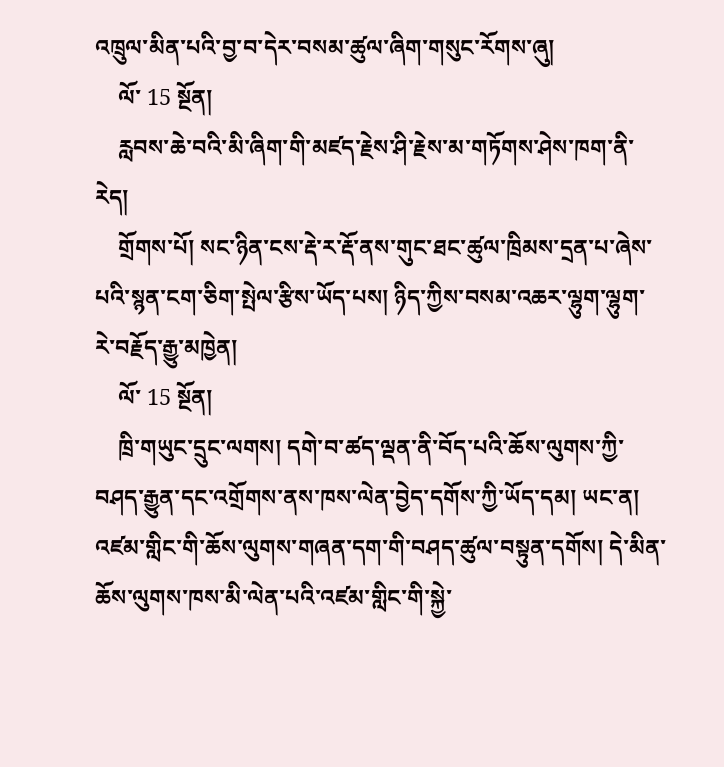འཁྲུལ་མིན་པའི་བྱ་བ་དེར་བསམ་ཚུལ་ཞིག་གསུང་རོགས་ཞུ།
    ལོ་ 15 སྔོན།
    རླབས་ཆེ་བའི་མི་ཞིག་གི་མཛད་རྗེས་ཤི་རྗེས་མ་གཏོགས་ཤེས་ཁག་ནི་རེད།
    གྲོགས་པོ། སང་ཉིན་ངས་རྡེ་ར་རྡོ་ནས་གུང་ཐང་ཚུལ་ཁྲིམས་དྲན་པ་ཞེས་པའི་སྙན་ངག་ཅིག་སྤེལ་རྩིས་ཡོད་པས། ཉིད་ཀྱིས་བསམ་འཆར་ལྷུག་ལྷུག་རེ་བརྗོད་རྒྱུ་མཁྱེན།
    ལོ་ 15 སྔོན།
    ཁྲི་གཡུང་དྲུང་ལགས། དགེ་བ་ཚད་ལྡན་ནི་བོད་པའི་ཆོས་ལུགས་ཀྱི་བཤད་རྒྱུན་དང་འགྲོགས་ནས་ཁས་ལེན་བྱེད་དགོས་ཀྱི་ཡོད་དམ། ཡང་ན། འཛམ་གླིང་གི་ཆོས་ལུགས་གཞན་དག་གི་བཤད་ཚུལ་བསྟུན་དགོས། དེ་མིན་ཆོས་ལུགས་ཁས་མི་ལེན་པའི་འཛམ་གླིང་གི་སྐྱེ་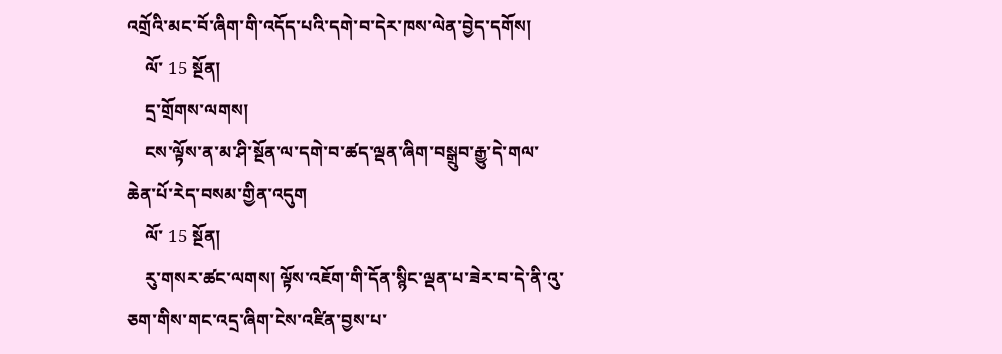འགྲོའི་མང་བོ་ཞིག་གི་འདོད་པའི་དགེ་བ་དེར་ཁས་ལེན་བྱེད་དགོས།
    ལོ་ 15 སྔོན།
    དྲ་གྲོགས་ལགས།
    ངས་ལྟོས་ན་མ་ཤི་སྔོན་ལ་དགེ་བ་ཚད་ལྡན་ཞིག་བསྒྲུབ་རྒྱུ་དེ་གལ་ཆེན་པོ་རེད་བསམ་གྱིན་འདུག
    ལོ་ 15 སྔོན།
    རུ་གསར་ཚང་ལགས། ལྟོས་འཇོག་གི་དོན་སྙིང་ལྡན་པ་ཟེར་བ་དེ་ནི་འུ་ཅག་གིས་གང་འདྲ་ཞིག་ངེས་འཛིན་བྱས་པ་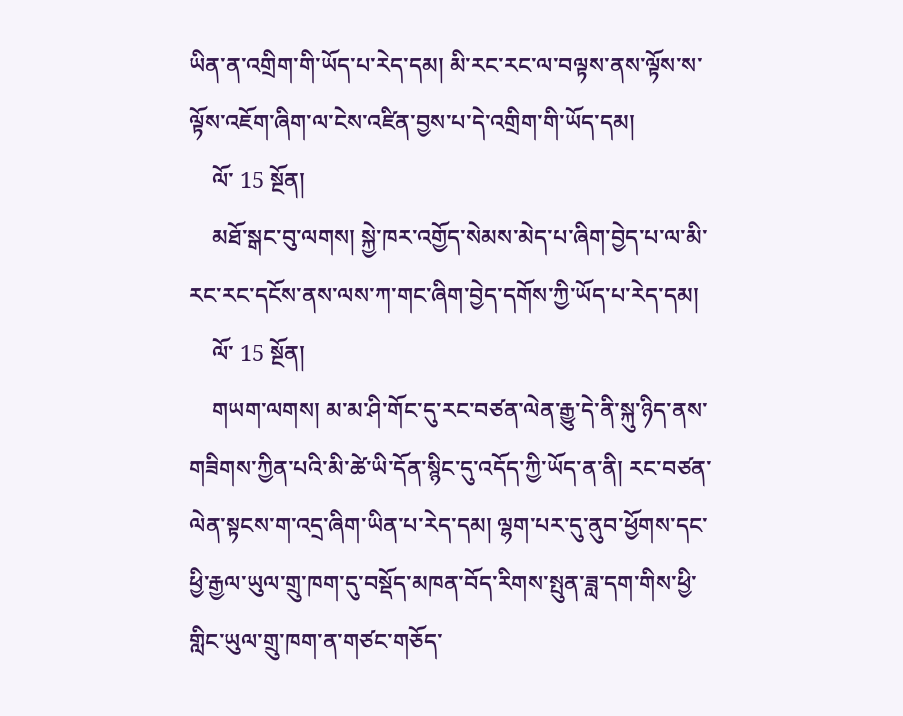ཡིན་ན་འགྲིག་གི་ཡོད་པ་རེད་དམ། མི་རང་རང་ལ་བལྟས་ནས་ལྟོས་ས་ལྟོས་འཇོག་ཞིག་ལ་ངེས་འཛིན་བྱས་པ་དེ་འགྲིག་གི་ཡོད་དམ།
    ལོ་ 15 སྔོན།
    མཐོ་སྒང་བུ་ལགས། སྐྱེ་ཁར་འགྱོད་སེམས་མེད་པ་ཞིག་བྱེད་པ་ལ་མི་རང་རང་དངོས་ནས་ལས་ཀ་གང་ཞིག་བྱེད་དགོས་ཀྱི་ཡོད་པ་རེད་དམ།
    ལོ་ 15 སྔོན།
    གཡག་ལགས། མ་མ་ཤི་གོང་དུ་རང་བཙན་ལེན་རྒྱུ་དེ་ནི་སྐུ་ཉིད་ནས་གཟིགས་ཀྱིན་པའི་མི་ཚེ་ཡི་དོན་སྙིང་དུ་འདོད་ཀྱི་ཡོད་ན་ནི། རང་བཙན་ལེན་སྟངས་ག་འདྲ་ཞིག་ཡིན་པ་རེད་དམ། ལྷག་པར་དུ་ནུབ་ཕྱོགས་དང་ཕྱི་རྒྱལ་ཡུལ་གྲུ་ཁག་དུ་བསྡོད་མཁན་བོད་རིགས་སྤུན་ཟླ་དག་གིས་ཕྱི་གླིང་ཡུལ་གྲུ་ཁག་ན་གཙང་གཅོད་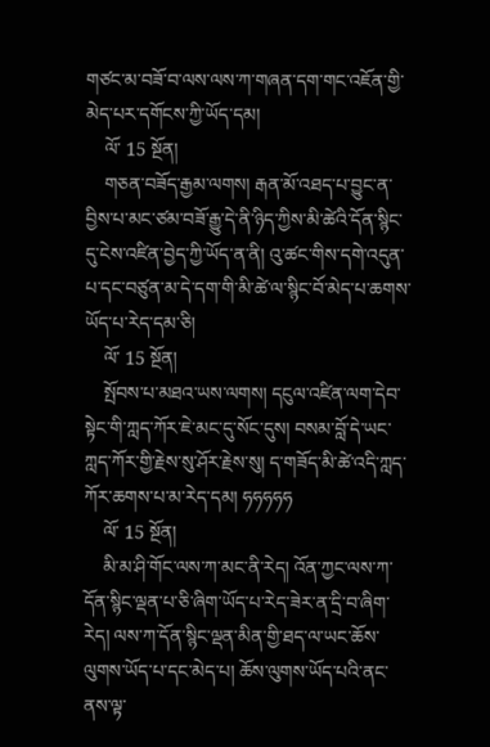གཙང་མ་བཟོ་བ་ལས་ལས་ཀ་གཞན་དག་གང་འཇོན་གྱི་མེད་པར་དགོངས་ཀྱི་ཡོད་དམ།
    ལོ་ 15 སྔོན།
    གཅན་བཟོད་རྒྱམ་ལགས། རྒན་མོ་འཐད་པ་བྱུང་ན་བྱིས་པ་མང་ཙམ་བཟོ་རྒྱུ་དེ་ནི་ཉིད་ཀྱིས་མི་ཚེའི་དོན་སྙིང་དུ་ངེས་འཛིན་བྱེད་ཀྱི་ཡོད་ན་ནི། འུ་ཚང་གིས་དགེ་འདུན་པ་དང་བཙུན་མ་དེ་དག་གི་མི་ཚེ་ལ་སྙིང་བོ་མེད་པ་ཆགས་ཡོད་པ་རེད་དམ་ཅི།
    ལོ་ 15 སྔོན།
    སྤོབས་པ་མཐའ་ཡས་ལགས། དངུལ་འཛིན་ལག་དེབ་སྟེང་གི་ཀླད་ཀོར་ཇེ་མང་དུ་སོང་དུས། བསམ་བློ་དེ་ཡང་ཀླད་ཀོར་གྱི་རྗེས་སུ་ཤོར་རྗེས་སུ། ད་གཟོད་མི་ཚེ་འདི་ཀླད་ཀོར་ཆགས་པ་མ་རེད་དམ། ཧཧཧཧཧ
    ལོ་ 15 སྔོན།
    མི་མ་ཤི་གོང་ལས་ཀ་མང་ནི་རེད། འོན་ཀྱང་ལས་ཀ་དོན་སྙིང་ལྡན་པ་ཅི་ཞིག་ཡོད་པ་རེད་ཟེར་ན་དྲི་བ་ཞིག་རེད། ལས་ཀ་དོན་སྙིང་ལྡན་མིན་གྱི་ཐད་ལ་ཡང་ཆོས་ལུགས་ཡོད་པ་དང་མེད་པ། ཆོས་ལུགས་ཡོད་པའི་ནང་ནས་ལྟ་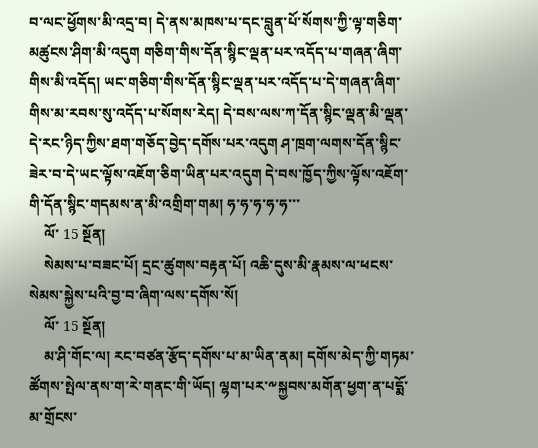བ་ལང་ཕྱོགས་མི་འདྲ་བ། དེ་ནས་མཁས་པ་དང་བླུན་པོ་སོགས་ཀྱི་ལྟ་གཅིག་མཚུངས་ཤིག་མི་འདུག གཅིག་གིས་དོན་སྙིང་ལྡན་པར་འདོད་པ་གཞན་ཞིག་གིས་མི་འདོད། ཡང་གཅིག་གིས་དོན་སྙིང་ལྡན་པར་འདོད་པ་དེ་གཞན་ཞིག་གིས་མ་རབས་སུ་འདོད་པ་སོགས་རེད། དེ་བས་ལས་ཀ་དོན་སྙིང་ལྡན་མི་ལྡན་དེ་རང་ཉིད་ཀྱིས་ཐག་གཅོད་བྱེད་དགོས་པར་འདུག ཤ་ཁྲག་ལགས་དོན་སྙིང་ཟེར་བ་དེ་ཡང་ལྟོས་འཇོག་ཅིག་ཡིན་པར་འདུག དེ་བས་ཁྱོད་ཀྱིས་ལྟོས་འཇོག་གི་དོན་སྙིང་གདམས་ན་མི་འགྲིག་གམ། ཧ་ཧ་ཧ་ཧ་ཧ་་་
    ལོ་ 15 སྔོན།
    སེམས་པ་བཟང་པོ། དྲང་ཚུགས་བརྟན་པོ། འཆི་དུས་མི་རྣམས་ལ་ཕངས་སེམས་སྐྱེས་པའི་བྱ་བ་ཞིག་ལས་དགོས་སོ།
    ལོ་ 15 སྔོན།
    མ་ཤི་གོང་ལ། རང་བཙན་རྩོད་དགོས་པ་མ་ཡིན་ནམ། དགོས་མེད་ཀྱི་གཏམ་ཚོགས་སྤེལ་ནས་ག་རེ་གནང་གི་ཡོད། ལྷག་པར་༸སྐྱབས་མགོན་ཕྱག་ན་པདྨོ་མ་གྲོངས་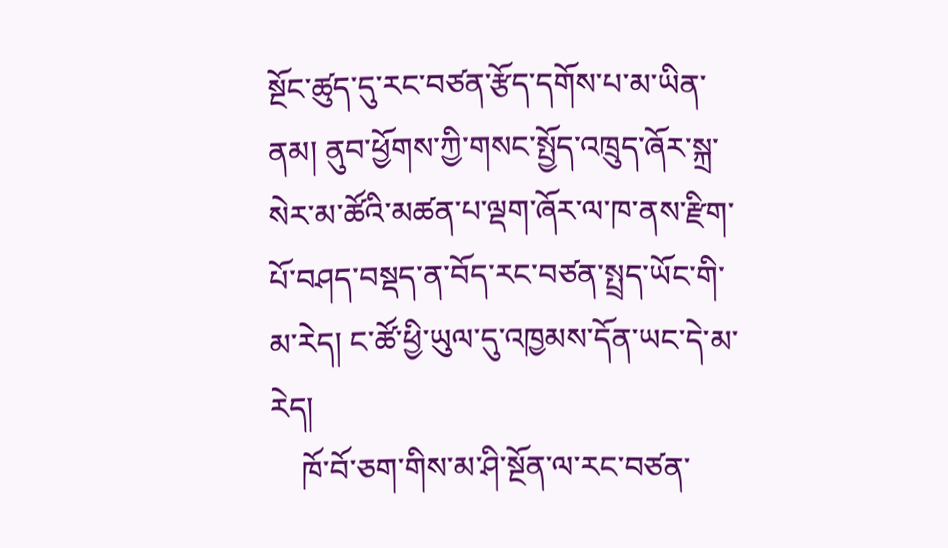སྔོང་ཚུད་དུ་རང་བཙན་རྩོད་དགོས་པ་མ་ཡིན་ནམ། ནུབ་ཕྱོགས་ཀྱི་གསང་སྤྱོད་འཁྲུད་ཞོར་སྐྲ་སེར་མ་ཚོའི་མཚན་པ་ལྡག་ཞོར་ལ་ཁ་ནས་རྫིག་པོ་བཤད་བསྡད་ན་བོད་རང་བཙན་སྤྲད་ཡོང་གི་མ་རེད། ང་ཚོ་ཕྱི་ཡུལ་དུ་འཁྱམས་དོན་ཡང་དེ་མ་རེད།
    ཁོ་བོ་ཅག་གིས་མ་ཤི་སྔོན་ལ་རང་བཙན་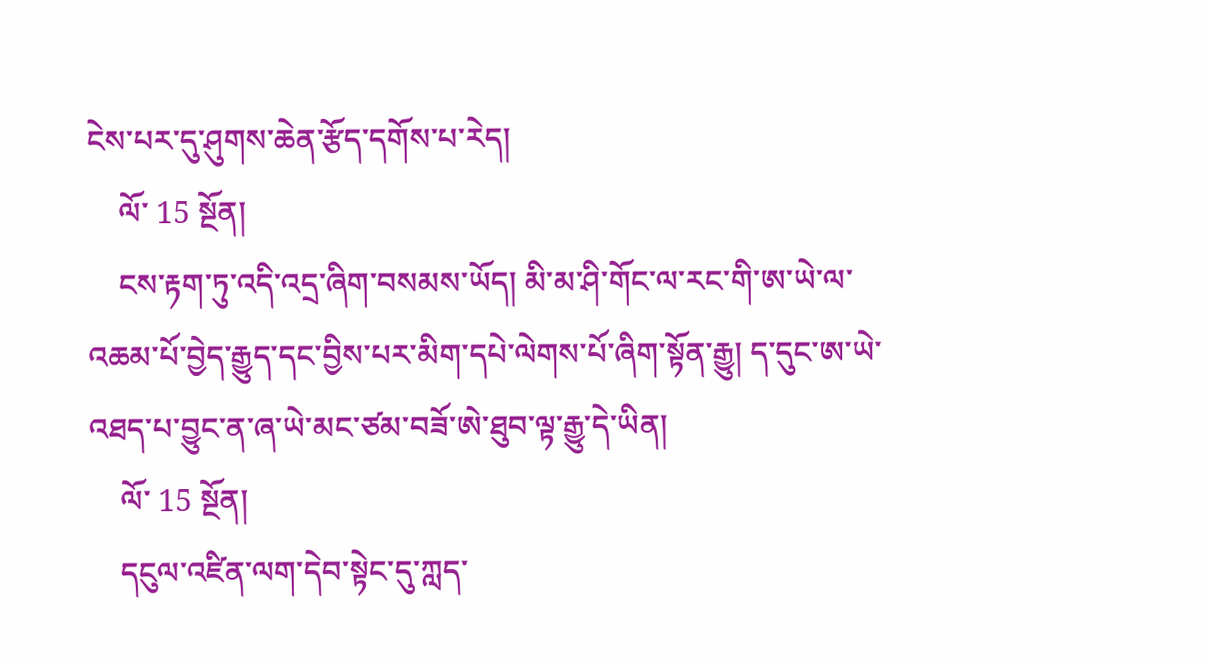ངེས་པར་དུ་ཤུགས་ཆེན་རྩོད་དགོས་པ་རེད།
    ལོ་ 15 སྔོན།
    ངས་རྟག་ཏུ་འདི་འདྲ་ཞིག་བསམས་ཡོད། མི་མ་ཤི་གོང་ལ་རང་གི་ཨ་ཡེ་ལ་འཆམ་པོ་བྱེད་རྒྱུད་དང་བྱིས་པར་མིག་དཔེ་ལེགས་པོ་ཞིག་སྟོན་རྒྱུ། ད་དུང་ཨ་ཡེ་འཐད་པ་བྱུང་ན་ཞ་ཡེ་མང་ཙམ་བཟོ་ཨེ་ཐུབ་ལྟ་རྒྱུ་དེ་ཡིན།
    ལོ་ 15 སྔོན།
    དངུལ་འཛིན་ལག་དེབ་སྟེང་དུ་ཀླད་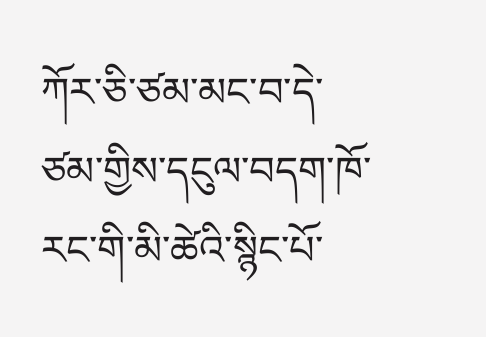ཀོར་ཅི་ཙམ་མང་བ་དེ་ཙམ་གྱིས་དངུལ་བདག་ཁོ་རང་གི་མི་ཚེའི་སྙིང་པོ་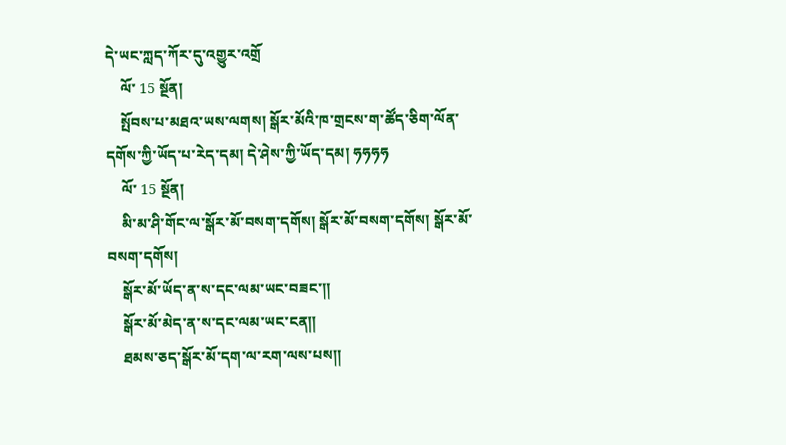དེ་ཡང་ཀླད་ཀོར་དུ་འགྱུར་འགྲོ
    ལོ་ 15 སྔོན།
    སྤོབས་པ་མཐའ་ཡས་ལགས། སྒོར་མོའི་ཁ་གྲངས་ག་ཚོད་ཅིག་ལོན་དགོས་ཀྱི་ཡོད་པ་རེད་དམ། དེ་ཤེས་ཀྱི་ཡོད་དམ། ཧཧཧཧ
    ལོ་ 15 སྔོན།
    མི་མ་ཤི་གོང་ལ་སྒོར་མོ་བསག་དགོས། སྒོར་མོ་བསག་དགོས། སྒོར་མོ་བསག་དགོས།
    སྒོར་མོ་ཡོད་ན་ས་དང་ལམ་ཡང་བཟང་༎
    སྒོར་མོ་མེད་ན་ས་དང་ལམ་ཡང་ངན༎
    ཐམས་ཅད་སྒོར་མོ་དག་ལ་རག་ལས་པས༎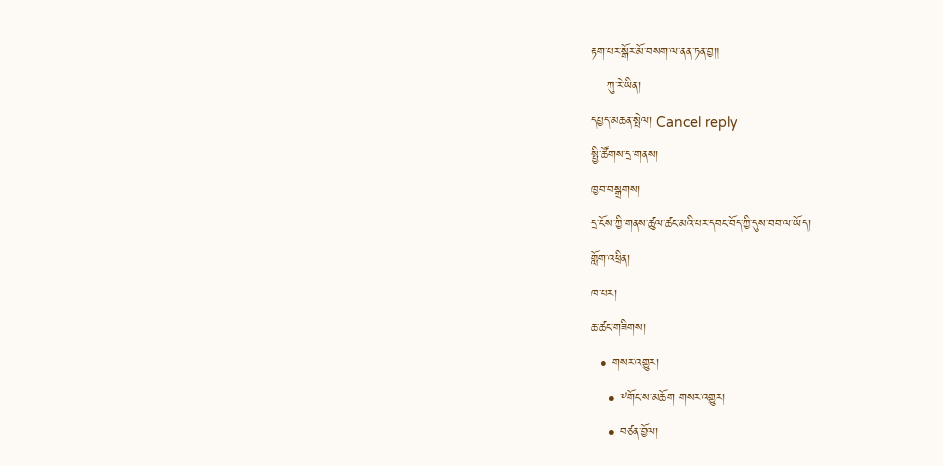རྟག་པར་སྒོར་མོ་བསག་ལ་ནན་ཏན་བྱ༎
    ཀུ་རེ་ཡིན།
དཔྱད་མཆན་སྤེལ། Cancel reply
སྤྱི་ཚོགས་དྲ་གནས།
ཁྱབ་བསྒྲགས།
དྲ་ངོས་ཀྱི་གནས་ཚུལ་ཚང་མའི་པར་དབང་བོད་ཀྱི་དུས་བབ་ལ་ཡོད།
གློག་འཕྲིན།
ཁ་པར།
ཆ་ཚང་གཟིགས།
  • གསར་འགྱུར།
    • ༸གོང་ས་མཆོག གསར་འགྱུར།
    • བཙན་བྱོལ།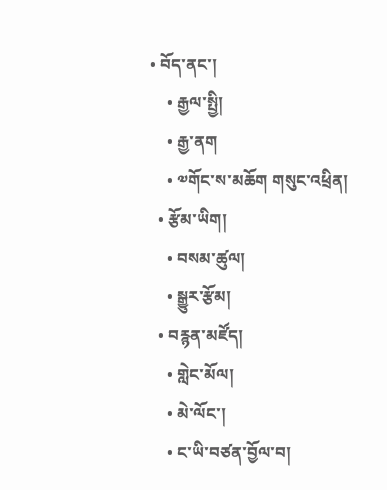• བོད་ནང་།
    • རྒྱལ་སྤྱི།
    • རྒྱ་ནག
    • ༧གོང་ས་མཆོག གསུང་འཕྲིན།
  • རྩོམ་ཡིག།
    • བསམ་ཚུལ།
    • སྒྱུར་རྩོམ།
  • བརྙན་མཛོད།
    • གླེང་མོལ།
    • མེ་ལོང་།
    • ང་ཡི་བཙན་བྱོལ་བ།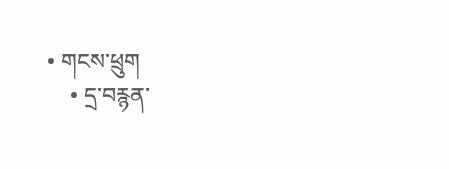• གངས་ཕྲུག
    • དྲ་བརྙན་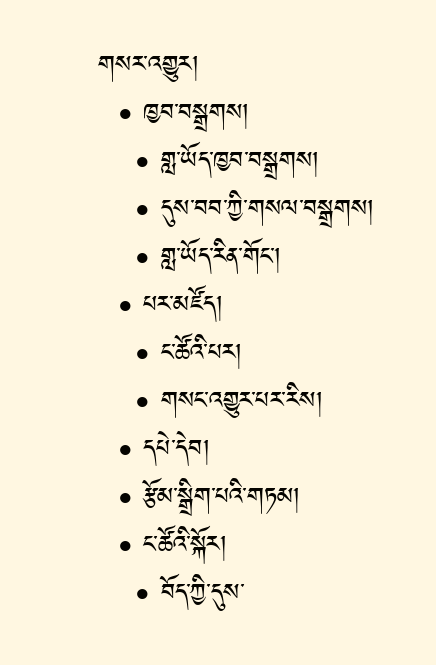གསར་འགྱུར།
  • ཁྱབ་བསྒྲགས།
    • གླ་ཡོད་ཁྱབ་བསྒྲགས།
    • དུས་བབ་ཀྱི་གསལ་བསྒྲགས།
    • གླ་ཡོད་རིན་གོང་།
  • པར་མཛོད།
    • ང་ཚོའི་པར།
    • གསང་འགྱུར་པར་རིས།
  • དཔེ་དེབ།
  • རྩོམ་སྒྲིག་པའི་གཏམ།
  • ང་ཚོའི་སྐོར།
    • བོད་ཀྱི་དུས་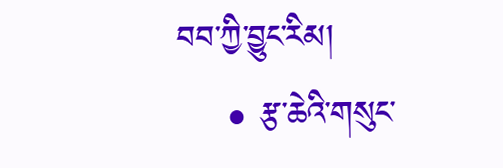བབ་ཀྱི་བྱུང་རིམ།
    • རྩ་ཆེའི་གསུང་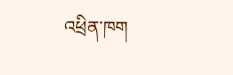འཕྲིན་ཁག